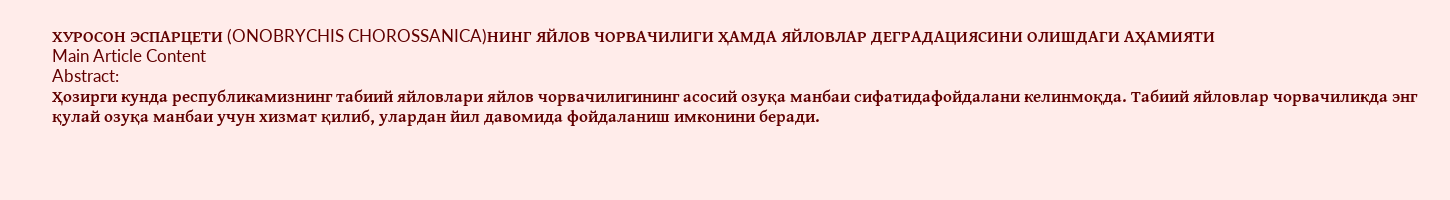ХУРОСОН ЭСПАРЦЕТИ (ONOBRYCHIS CHOROSSANICA)НИНГ ЯЙЛОВ ЧОРВАЧИЛИГИ ҲАМДА ЯЙЛОВЛАР ДЕГРАДАЦИЯСИНИ ОЛИШДАГИ АҲАМИЯТИ
Main Article Content
Abstract:
Ҳозирги кунда республикамизнинг табиий яйловлари яйлов чорвачилигининг асосий озуқа манбаи сифатидафойдалани келинмоқда. Табиий яйловлар чорвачиликда энг қулай озуқа манбаи учун хизмат қилиб, улардан йил давомида фойдаланиш имконини беради.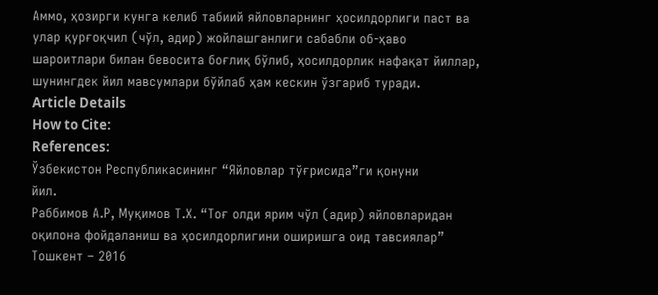Аммо, ҳозирги кунга келиб табиий яйловларнинг ҳосилдорлиги паст ва улар қурғоқчил (чўл, адир) жойлашганлиги сабабли об-ҳаво шароитлари билан бевосита боғлиқ бўлиб, ҳосилдорлик нафақат йиллар, шунингдек йил мавсумлари бўйлаб ҳам кескин ўзгариб туради.
Article Details
How to Cite:
References:
Ўзбекистон Республикасининг “Яйловлар тўғрисида”ги қонуни
йил.
Раббимов А.Р, Муқимов Т.Х. “Тоғ олди ярим чўл (адир) яйловларидан оқилона фойдаланиш ва ҳосилдорлигини оширишга оид тавсиялар” Тошкент – 2016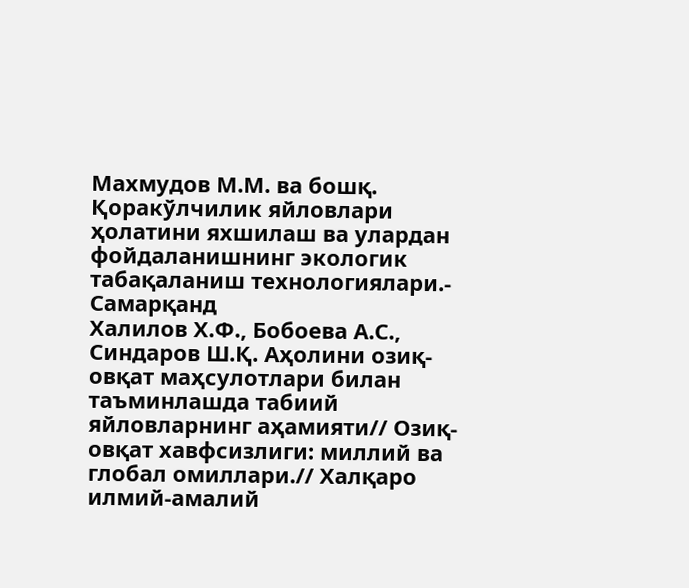Махмудов М.М. ва бошқ. Қоракўлчилик яйловлари ҳолатини яхшилаш ва улардан фойдаланишнинг экологик табақаланиш технологиялари.- Самарқанд
Халилов Х.Ф., Бобоева А.С., Синдаров Ш.Қ. Аҳолини озиқ-овқат маҳсулотлари билан таъминлашда табиий яйловларнинг аҳамияти// Озиқ-овқат хавфсизлиги: миллий ва глобал омиллари.// Халқаро илмий-амалий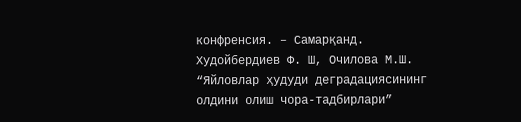конфренсия. – Самарқанд.
Худойбердиев Ф. Ш, Очилова М.Ш. “Яйловлар ҳудуди деградaциясининг олдини олиш чора-тадбирлари”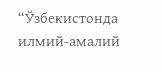“Ўзбекистонда илмий-амалий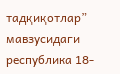тадқиқотлар” мавзусидаги республика 18-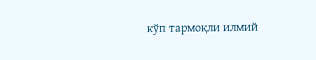кўп тармоқли илмий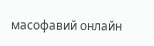масофавий онлайн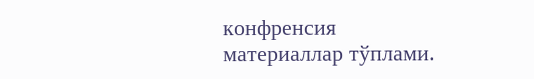конфренсия материаллар тўплами.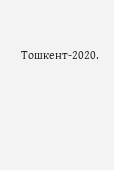Тошкент-2020.